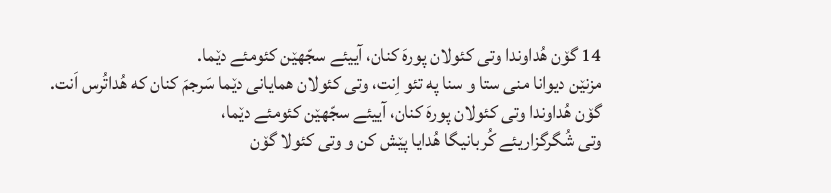14 گۆن هُداوندا وتی کئولان پورهَ کنان، آییئے سجّهێن کئومئے دێما.
مزنێن دیوانا منی ستا و سنا په تئو اِنت، وتی کئولان همایانی دێما سَرجمَ کنان که هُداتُرس اَنت.
گۆن هُداوندا وتی کئولان پورهَ کنان، آییئے سجّهێن کئومئے دێما،
وتی شُگرگزاریئے کُربانیگا هُدایا پێش کن و وتی کئولا گۆن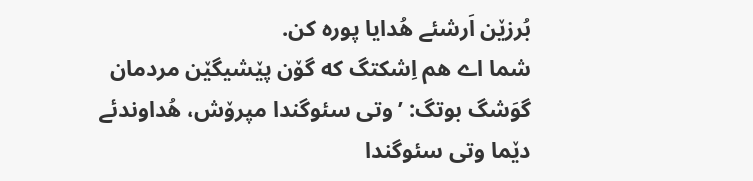بُرزێن اَرشئے هُدایا پوره کن.
شما اے هم اِشکتگ که گۆن پێشیگێن مردمان گوَشگ بوتگ: ’وتی سئوگندا مپرۆش، هُداوندئے دێما وتی سئوگندا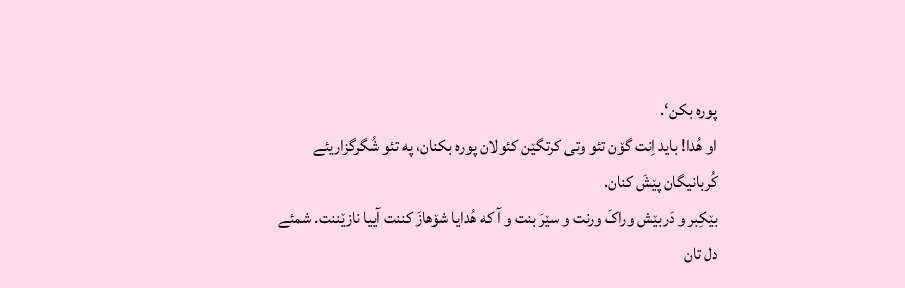پوره بکن‘.
او هُدا! باید اِنت گۆن تئو وتی کرتگێن کئولان پوره بکنان، په تئو شُگرگزاریئے کُربانیگان پێشَ کنان.
بێکِبر و دَربێش وراکَ ورنت و سێرَ بنت و آ که هُدایا شۆهازَ کننت آییا نازێننت. شمئے دل تان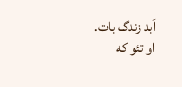اَبد زندگ بات.
او تئو که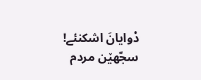دْوایانَ اشکنئے! سجّهێن مردم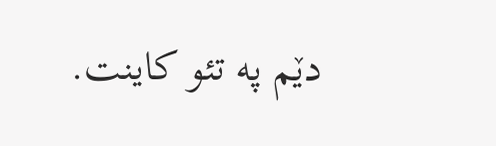دێم په تئو کاینت.